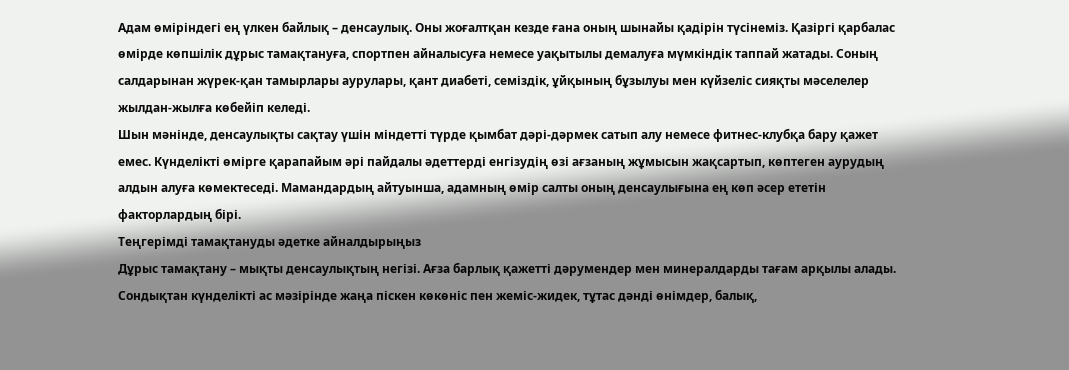Адам өміріндегі ең үлкен байлық – денсаулық. Оны жоғалтқан кезде ғана оның шынайы қадірін түсінеміз. Қазіргі қарбалас өмірде көпшілік дұрыс тамақтануға, спортпен айналысуға немесе уақытылы демалуға мүмкіндік таппай жатады. Соның салдарынан жүрек-қан тамырлары аурулары, қант диабеті, семіздік, ұйқының бұзылуы мен күйзеліс сияқты мәселелер жылдан-жылға көбейіп келеді.
Шын мәнінде, денсаулықты сақтау үшін міндетті түрде қымбат дәрі-дәрмек сатып алу немесе фитнес-клубқа бару қажет емес. Күнделікті өмірге қарапайым әрі пайдалы әдеттерді енгізудің өзі ағзаның жұмысын жақсартып, көптеген аурудың алдын алуға көмектеседі. Мамандардың айтуынша, адамның өмір салты оның денсаулығына ең көп әсер ететін факторлардың бірі.
Теңгерімді тамақтануды әдетке айналдырыңыз
Дұрыс тамақтану – мықты денсаулықтың негізі. Ағза барлық қажетті дәрумендер мен минералдарды тағам арқылы алады. Сондықтан күнделікті ас мәзірінде жаңа піскен көкөніс пен жеміс-жидек, тұтас дәнді өнімдер, балық,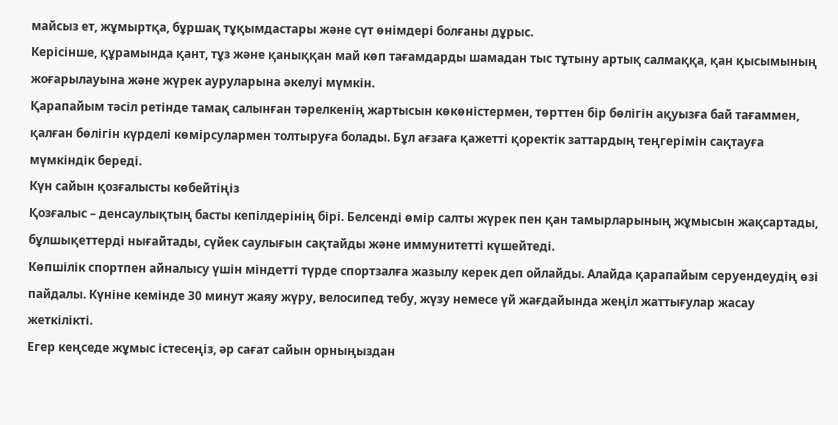майсыз ет, жұмыртқа, бұршақ тұқымдастары және сүт өнімдері болғаны дұрыс.
Керісінше, құрамында қант, тұз және қаныққан май көп тағамдарды шамадан тыс тұтыну артық салмаққа, қан қысымының жоғарылауына және жүрек ауруларына әкелуі мүмкін.
Қарапайым тәсіл ретінде тамақ салынған тәрелкенің жартысын көкөністермен, төрттен бір бөлігін ақуызға бай тағаммен, қалған бөлігін күрделі көмірсулармен толтыруға болады. Бұл ағзаға қажетті қоректік заттардың теңгерімін сақтауға мүмкіндік береді.
Күн сайын қозғалысты көбейтіңіз
Қозғалыс – денсаулықтың басты кепілдерінің бірі. Белсенді өмір салты жүрек пен қан тамырларының жұмысын жақсартады, бұлшықеттерді нығайтады, сүйек саулығын сақтайды және иммунитетті күшейтеді.
Көпшілік спортпен айналысу үшін міндетті түрде спортзалға жазылу керек деп ойлайды. Алайда қарапайым серуендеудің өзі пайдалы. Күніне кемінде 30 минут жаяу жүру, велосипед тебу, жүзу немесе үй жағдайында жеңіл жаттығулар жасау жеткілікті.
Егер кеңседе жұмыс істесеңіз, әр сағат сайын орныңыздан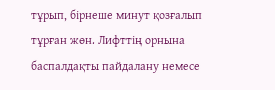тұрып, бірнеше минут қозғалып тұрған жөн. Лифттің орнына баспалдақты пайдалану немесе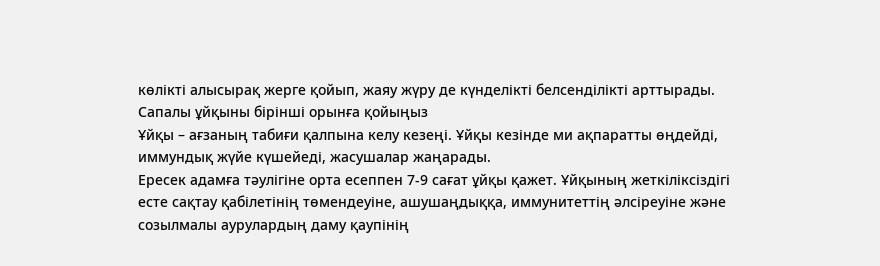көлікті алысырақ жерге қойып, жаяу жүру де күнделікті белсенділікті арттырады.
Сапалы ұйқыны бірінші орынға қойыңыз
Ұйқы – ағзаның табиғи қалпына келу кезеңі. Ұйқы кезінде ми ақпаратты өңдейді, иммундық жүйе күшейеді, жасушалар жаңарады.
Ересек адамға тәулігіне орта есеппен 7-9 сағат ұйқы қажет. Ұйқының жеткіліксіздігі есте сақтау қабілетінің төмендеуіне, ашушаңдыққа, иммунитеттің әлсіреуіне және созылмалы аурулардың даму қаупінің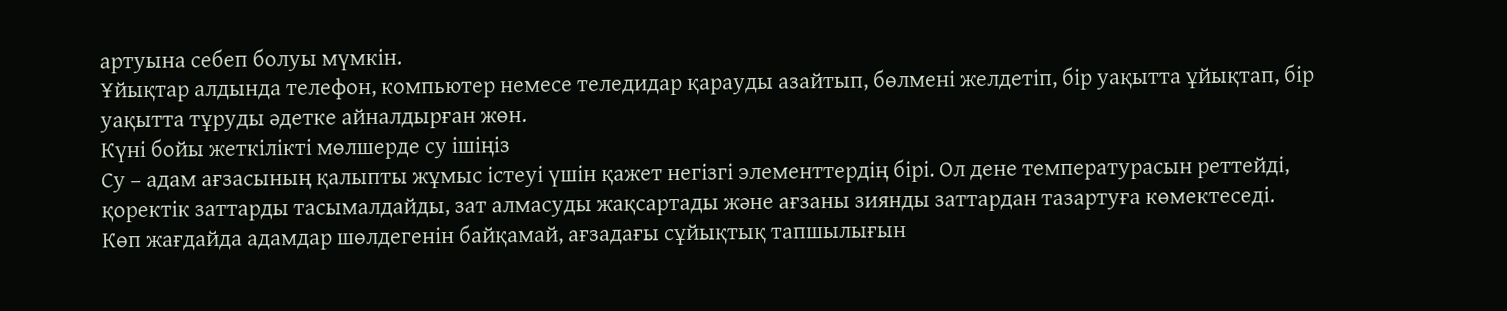артуына себеп болуы мүмкін.
Ұйықтар алдында телефон, компьютер немесе теледидар қарауды азайтып, бөлмені желдетіп, бір уақытта ұйықтап, бір уақытта тұруды әдетке айналдырған жөн.
Күні бойы жеткілікті мөлшерде су ішіңіз
Су – адам ағзасының қалыпты жұмыс істеуі үшін қажет негізгі элементтердің бірі. Ол дене температурасын реттейді, қоректік заттарды тасымалдайды, зат алмасуды жақсартады және ағзаны зиянды заттардан тазартуға көмектеседі.
Көп жағдайда адамдар шөлдегенін байқамай, ағзадағы сұйықтық тапшылығын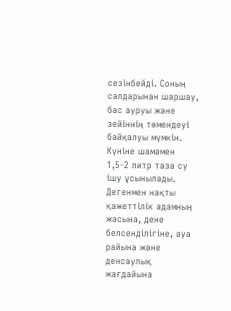сезінбейді. Соның салдарынан шаршау, бас ауруы және зейіннің төмендеуі байқалуы мүмкін.
Күніне шамамен 1,5-2 литр таза су ішу ұсынылады. Дегенмен нақты қажеттілік адамның жасына, дене белсенділігіне, ауа райына және денсаулық жағдайына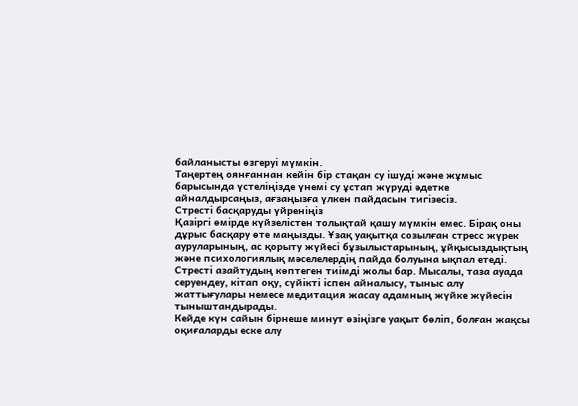байланысты өзгеруі мүмкін.
Таңертең оянғаннан кейін бір стақан су ішуді және жұмыс барысында үстеліңізде үнемі су ұстап жүруді әдетке айналдырсаңыз, ағзаңызға үлкен пайдасын тигізесіз.
Стресті басқаруды үйреніңіз
Қазіргі өмірде күйзелістен толықтай қашу мүмкін емес. Бірақ оны дұрыс басқару өте маңызды. Ұзақ уақытқа созылған стресс жүрек ауруларының, ас қорыту жүйесі бұзылыстарының, ұйқысыздықтың және психологиялық мәселелердің пайда болуына ықпал етеді.
Стресті азайтудың көптеген тиімді жолы бар. Мысалы, таза ауада серуендеу, кітап оқу, сүйікті іспен айналысу, тыныс алу жаттығулары немесе медитация жасау адамның жүйке жүйесін тыныштандырады.
Кейде күн сайын бірнеше минут өзіңізге уақыт бөліп, болған жақсы оқиғаларды еске алу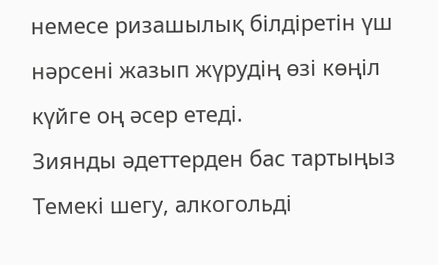немесе ризашылық білдіретін үш нәрсені жазып жүрудің өзі көңіл күйге оң әсер етеді.
Зиянды әдеттерден бас тартыңыз
Темекі шегу, алкогольді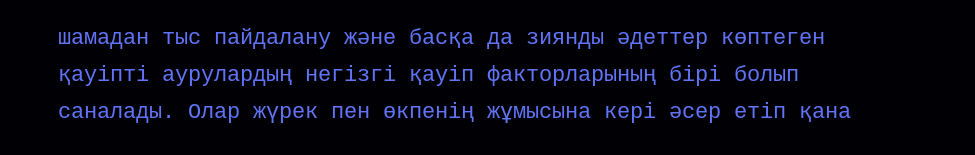шамадан тыс пайдалану және басқа да зиянды әдеттер көптеген қауіпті аурулардың негізгі қауіп факторларының бірі болып саналады. Олар жүрек пен өкпенің жұмысына кері әсер етіп қана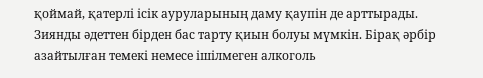қоймай, қатерлі ісік ауруларының даму қаупін де арттырады.
Зиянды әдеттен бірден бас тарту қиын болуы мүмкін. Бірақ әрбір азайтылған темекі немесе ішілмеген алкоголь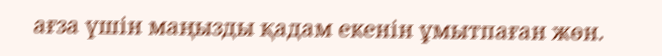ағза үшін маңызды қадам екенін ұмытпаған жөн.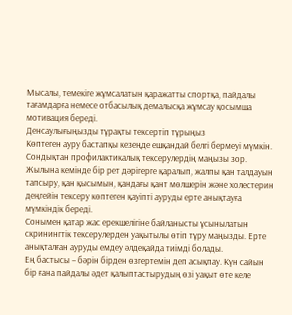Мысалы, темекіге жұмсалатын қаражатты спортқа, пайдалы тағамдарға немесе отбасылық демалысқа жұмсау қосымша мотивация береді.
Денсаулығыңызды тұрақты тексертіп тұрыңыз
Көптеген ауру бастапқы кезеңде ешқандай белгі бермеуі мүмкін. Сондықтан профилактикалық тексерулердің маңызы зор.
Жылына кемінде бір рет дәрігерге қаралып, жалпы қан талдауын тапсыру, қан қысымын, қандағы қант мөлшерін және холестерин деңгейін тексеру көптеген қауіпті ауруды ерте анықтауға мүмкіндік береді.
Сонымен қатар жас ерекшелігіне байланысты ұсынылатын скринингтік тексерулерден уақытылы өтіп тұру маңызды. Ерте анықталған ауруды емдеу әлдеқайда тиімді болады.
Ең бастысы – бәрін бірден өзгертемін деп асықпау. Күн сайын бір ғана пайдалы әдет қалыптастырудың өзі уақыт өте келе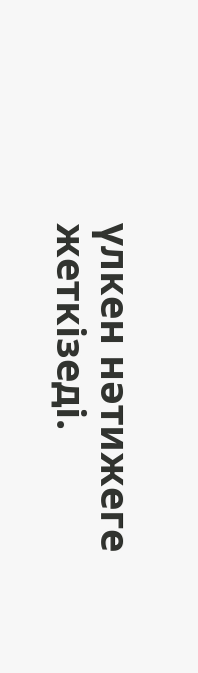үлкен нәтижеге жеткізеді.